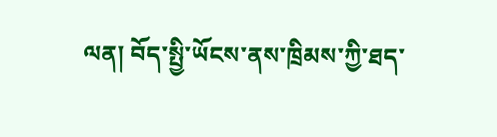ལན། བོད་སྤྱི་ཡོངས་ནས་ཁྲིམས་ཀྱི་ཐད་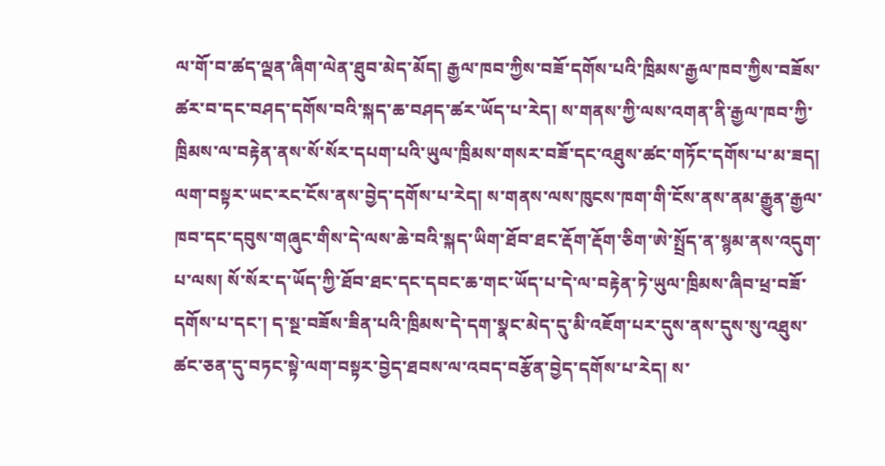ལ་གོ་བ་ཚད་ལྡན་ཞིག་ལེན་ཐུབ་མེད་མོད། རྒྱལ་ཁབ་ཀྱིས་བཟོ་དགོས་པའི་ཁྲིམས་རྒྱལ་ཁབ་ཀྱིས་བཟོས་ཚར་བ་དང་བཤད་དགོས་བའི་སྐད་ཆ་བཤད་ཚར་ཡོད་པ་རེད། ས་གནས་ཀྱི་ལས་འགན་ནི་རྒྱལ་ཁབ་ཀྱི་ཁྲིམས་ལ་བརྟེན་ནས་སོ་སོར་དཔག་པའི་ཡུལ་ཁྲིམས་གསར་བཟོ་དང་འཐུས་ཚང་གཏོང་དགོས་པ་མ་ཟད། ལག་བསྟར་ཡང་རང་ངོས་ནས་བྱེད་དགོས་པ་རེད། ས་གནས་ལས་ཁུངས་ཁག་གི་ངོས་ནས་ནམ་རྒྱུན་རྒྱལ་ཁབ་དང་དབུས་གཞུང་གིས་དེ་ལས་ཆེ་བའི་སྐད་ཡིག་ཐོབ་ཐང་རྡོག་རྡོག་ཅིག་ཨེ་སྤྲོད་ན་སྙམ་ནས་འདུག་པ་ལས། སོ་སོར་ད་ཡོད་ཀྱི་ཐོབ་ཐང་དང་དབང་ཆ་གང་ཡོད་པ་དེ་ལ་བརྟེན་ཏེ་ཡུལ་ཁྲིམས་ཞིབ་ཕྲ་བཟོ་དགོས་པ་དང་། ད་སྔ་བཟོས་ཟིན་པའི་ཁྲིམས་དེ་དག་སྣང་མེད་དུ་མི་འཇོག་པར་དུས་ནས་དུས་སུ་འཐུས་ཚང་ཅན་དུ་བཏང་སྟེ་ལག་བསྟར་བྱེད་ཐབས་ལ་འབད་བརྩོན་བྱེད་དགོས་པ་རེད། ས་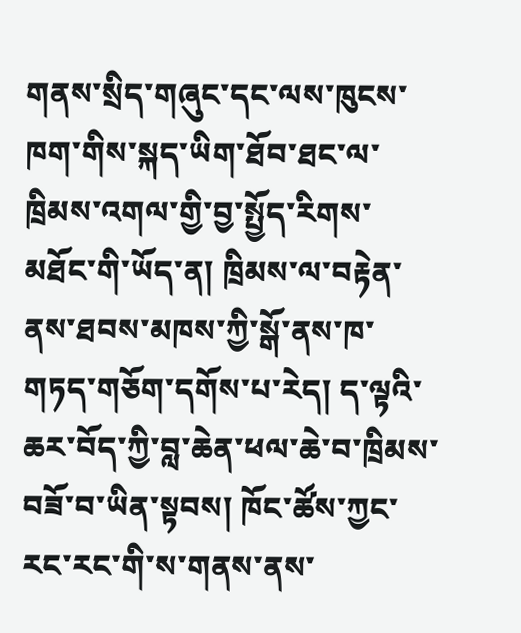གནས་སྲིད་གཞུང་དང་ལས་ཁུངས་ཁག་གིས་སྐད་ཡིག་ཐོབ་ཐང་ལ་ཁྲིམས་འགལ་གྱི་བྱ་སྤྱོད་རིགས་མཐོང་གི་ཡོད་ན། ཁྲིམས་ལ་བརྟེན་ནས་ཐབས་མཁས་ཀྱི་སྒོ་ནས་ཁ་གཏད་གཅོག་དགོས་པ་རེད། ད་ལྟའི་ཆར་བོད་ཀྱི་བླ་ཆེན་ཕལ་ཆེ་བ་ཁྲིམས་བཟོ་བ་ཡིན་སྟབས། ཁོང་ཚོས་ཀྱང་རང་རང་གི་ས་གནས་ནས་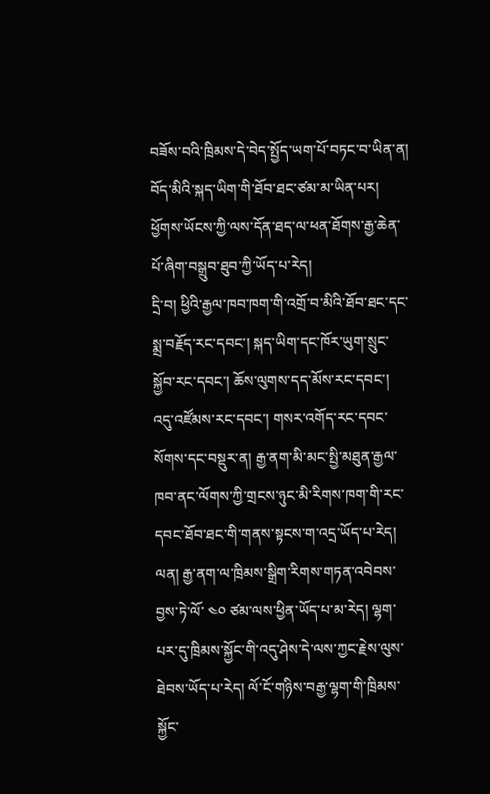བཟོས་བའི་ཁྲིམས་དེ་བེད་སྤྱོད་ཡག་པོ་བཏང་བ་ཡིན་ན། བོད་མིའི་སྐད་ཡིག་གི་ཐོབ་ཐང་ཙམ་མ་ཡིན་པར། ཕྱོགས་ཡོངས་ཀྱི་ལས་དོན་ཐད་ལ་ཕན་ཐོགས་རྒྱ་ཆེན་པོ་ཞིག་བསྒྲུབ་ཐུབ་ཀྱི་ཡོད་པ་རེད།
དྲི་བ། ཕྱིའི་རྒྱལ་ཁབ་ཁག་གི་འགྲོ་བ་མིའི་ཐོབ་ཐང་དང་སྨྲ་བརྗོད་རང་དབང་། སྐད་ཡིག་དང་ཁོར་ཡུག་སྲུང་སྐྱོབ་རང་དབང་། ཆོས་ལུགས་དད་མོས་རང་དབང་། འདུ་འཛོམས་རང་དབང་། གསར་འགོད་རང་དབང་སོགས་དང་བསྡུར་ན། རྒྱ་ནག་མི་མང་སྤྱི་མཐུན་རྒྱལ་ཁབ་ནང་ལོགས་ཀྱི་གྲངས་ཉུང་མི་རིགས་ཁག་གི་རང་དབང་ཐོབ་ཐང་གི་གནས་སྟངས་ག་འདྲ་ཡོད་པ་རེད།
ལན། རྒྱ་ནག་ལ་ཁྲིམས་སྒྲིག་རིགས་གཏན་འབེབས་བྱས་ཏེ་ལོ་ ༤༠ ཙམ་ལས་ཕྱིན་ཡོད་པ་མ་རེད། ལྷག་པར་དུ་ཁྲིམས་སྐྱོང་གི་འདུ་ཤེས་དེ་ལས་ཀྱང་རྗེས་ལུས་ཐེབས་ཡོད་པ་རེད། ལོ་ངོ་གཉིས་བརྒྱ་ལྷག་གི་ཁྲིམས་སྐྱོང་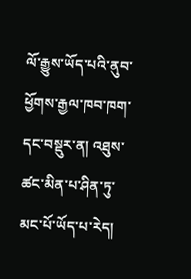ལོ་རྒྱུས་ཡོད་པའི་ནུབ་ཕྱོགས་རྒྱལ་ཁབ་ཁག་དང་བསྡུར་ན། འཐུས་ཚང་མིན་པ་ཤིན་ཏུ་མང་པོ་ཡོད་པ་རེད།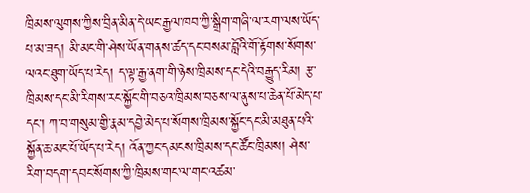ཁྲིམས་ལུགས་ཀྱིས་བྲིན་མིན་དེ་ཡང་རྒྱལ་ཁབ་ཀྱི་སྒྲིག་གཞི་ལ་རག་ལས་ཡོད་པ་མ་ཟད། མི་མང་གི་ཤེས་ཡོན་གནས་ཚད་དང་བསམ་བློའི་གོ་རྟོགས་སོགས་ལའང་ཐུག་ཡོད་པ་རེད། ད་ལྟ་རྒྱ་ནག་གི་ཉེས་ཁྲིམས་དང་དེའི་བརྒྱུད་རིམ། རྩ་ཁྲིམས་དང་མི་རིགས་རང་སྐྱོང་གི་བཅའ་ཁྲིམས་བཅས་ལ་ནུས་པ་ཆེན་པོ་མེད་པ་དང་། ཀ་བ་གསུམ་གྱི་རྣམ་དབྱེ་མེད་པ་སོགས་ཁྲིམས་སྐྱོང་དང་མི་མཐུན་པའི་སྐྱོན་ཆ་མང་པོ་ཡོད་པ་རེད། འོན་ཀྱང་དམངས་ཁྲིམས་དང་ཚོང་ཁྲིམས། ཤེས་རིག་བདག་དབང་སོགས་ཀྱི་ཁྲིམས་གང་ལ་གང་འཚམ་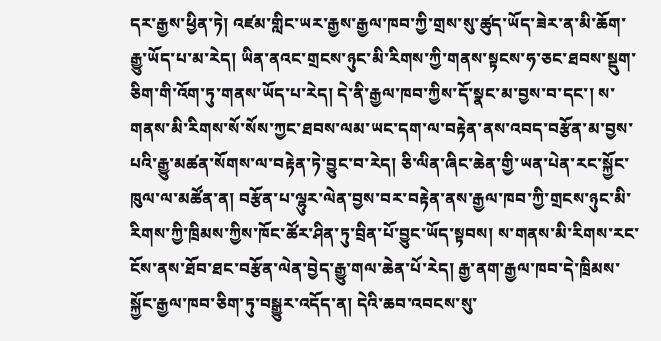དར་རྒྱས་ཕྱིན་ཏེ། འཛམ་གླིང་ཡར་རྒྱས་རྒྱལ་ཁབ་ཀྱི་གྲས་སུ་ཚུད་ཡོད་ཟེར་ན་མི་ཆོག་རྒྱུ་ཡོད་པ་མ་རེད། ཡིན་ནའང་གྲངས་ཉུང་མི་རིགས་ཀྱི་གནས་སྟངས་ཧ་ཅང་ཐབས་སྡུག་ཅིག་གི་འོག་ཏུ་གནས་ཡོད་པ་རེད། དེ་ནི་རྒྱལ་ཁབ་ཀྱིས་དོ་སྣང་མ་བྱས་བ་དང་། ས་གནས་མི་རིགས་སོ་སོས་ཀྱང་ཐབས་ལམ་ཡང་དག་ལ་བརྟེན་ནས་འབད་བརྩོན་མ་བྱས་པའི་རྒྱུ་མཚན་སོགས་ལ་བརྟེན་ཏེ་བྱུང་བ་རེད། ཅི་ལིན་ཞིང་ཆེན་གྱི་ཡན་པེན་རང་སྐྱོང་ཁུལ་ལ་མཚོན་ན། བརྩོན་པ་ལྷུར་ལེན་བྱས་བར་བརྟེན་ནས་རྒྱལ་ཁབ་ཀྱི་གྲངས་ཉུང་མི་རིགས་ཀྱི་ཁྲིམས་ཀྱིས་ཁོང་ཚོར་ཤིན་ཏུ་བྲིན་པོ་བྱུང་ཡོད་སྟབས། ས་གནས་མི་རིགས་རང་ངོས་ནས་ཐོབ་ཐང་བརྩོན་ལེན་བྱེད་རྒྱུ་གལ་ཆེན་པོ་རེད། རྒྱ་ནག་རྒྱལ་ཁབ་དེ་ཁྲིམས་སྐྱོང་རྒྱལ་ཁབ་ཅིག་ཏུ་བསྒྱུར་འདོད་ན། དེའི་ཆབ་འབངས་སུ་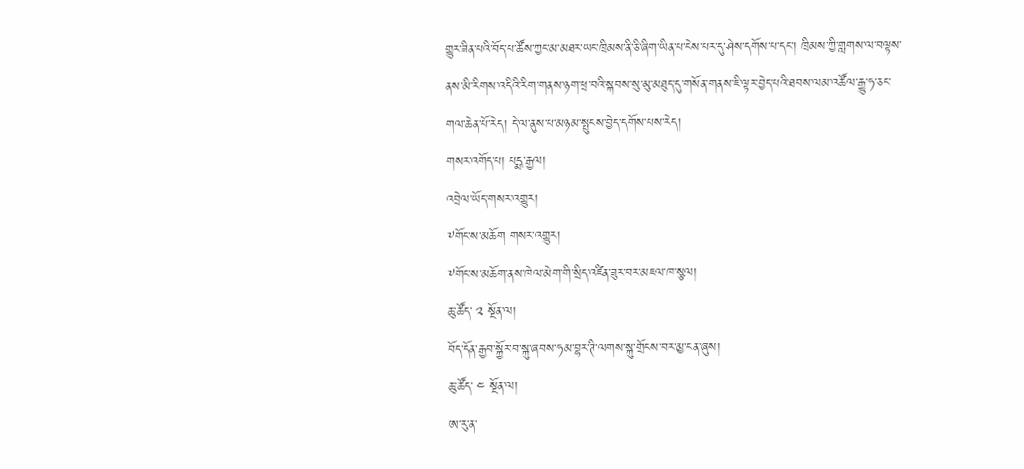གྱུར་ཟིན་པའི་བོད་པ་ཚོས་ཀྱང་མ་མཐར་ཡང་ཁྲིམས་ནི་ཅི་ཞིག་ཡིན་པ་ངེས་པར་དུ་ཤེས་དགོས་པ་དང་། ཁྲིམས་ཀྱི་གླགས་ལ་བལྟས་ནས་མི་རིགས་འདིའི་རིག་གནས་ཉག་ཕྲ་བའི་སྐབས་སུ་མུ་མཐུད་དུ་གསོན་གནས་ཇི་ལྟར་བྱེད་པའི་ཐབས་ལམ་འཚོལ་རྒྱུ་ཧ་ཅང་གལ་ཆེན་པོ་རེད། དེ་ལ་ནུས་པ་མཉམ་སྤུངས་བྱེད་དགོས་པས་རེད།
གསར་འགོད་པ། པདྨ་རྒྱལ།
འབྲེལ་ཡོད་གསར་འགྱུར།
༸གོང་ས་མཆོག གསར་འགྱུར།
༸གོང་ས་མཆོག་ནས་ཁེལ་མེག་གི་སྲིད་འཛིན་ཟུར་བར་མཇལ་ཁ་སྩལ།
ཆུ་ཚོད་ ༢ སྔོན་ལ།
བོད་དོན་རྒྱབ་སྐྱོར་བ་སྐུ་ཞབས་ཧམ་བྷར་ཊི་ལགས་སྐུ་གྲོངས་བར་མྱ་ངན་ཞུས།
ཆུ་ཚོད་ ༤ སྔོན་ལ།
ཨ་རུ་ན་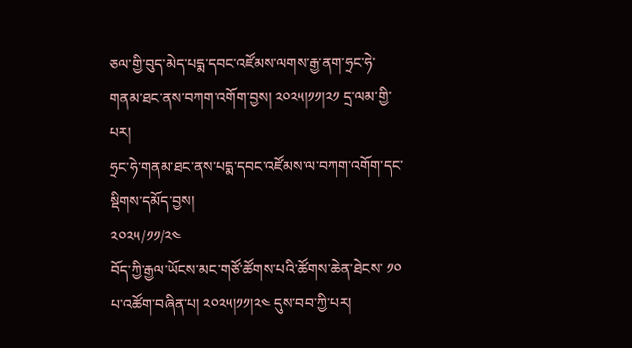ཅལ་གྱི་བུད་མེད་པདྨ་དབང་འཛོམས་ལགས་རྒྱ་ནག་ཧྲང་ཧེ་གནམ་ཐང་ནས་བཀག་འགོག་བྱས། ༢༠༢༥།༡༡།༢༡ དྲ་ལམ་གྱི་པར།
ཧྲང་ཧེ་གནམ་ཐང་ནས་པདྨ་དབང་འཛོམས་ལ་བཀག་འགོག་དང་སྡིགས་དམོད་བྱས།
༢༠༢༥/༡༡/༢༤
བོད་ཀྱི་རྒྱལ་ཡོངས་མང་གཙོ་ཚོགས་པའི་ཚོགས་ཆེན་ཐེངས་ ༡༠ པ་འཚོག་བཞིན་པ། ༢༠༢༥།༡༡།༢༤ དུས་བབ་ཀྱི་པར།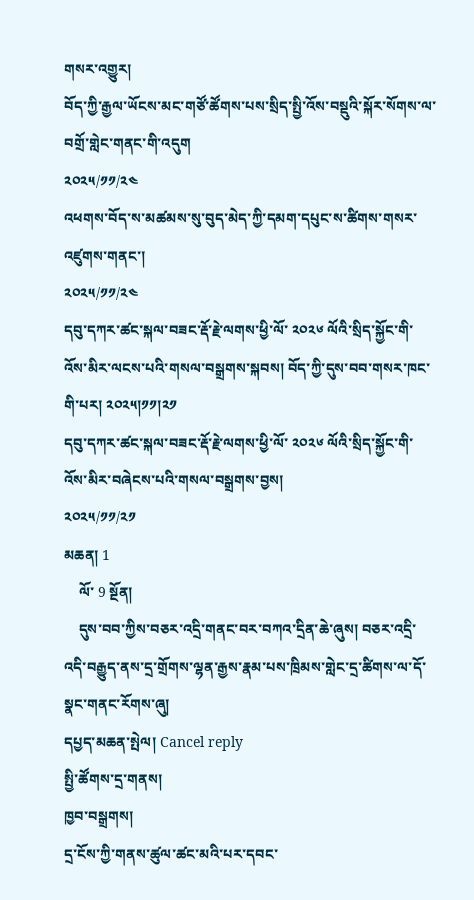གསར་འགྱུར།
བོད་ཀྱི་རྒྱལ་ཡོངས་མང་གཙོ་ཚོགས་པས་སྲིད་སྤྱི་འོས་བསྡུའི་སྐོར་སོགས་ལ་བགྲོ་གླེང་གནང་གི་འདུག
༢༠༢༥/༡༡/༢༤
འཕགས་བོད་ས་མཚམས་སུ་བུད་མེད་ཀྱི་དམག་དཔུང་ས་ཚིགས་གསར་འཛུགས་གནང་།
༢༠༢༥/༡༡/༢༤
དབུ་དཀར་ཚང་སྐལ་བཟང་རྡོ་རྗེ་ལགས་ཕྱི་ལོ་ ༢༠༢༦ ལོའི་སྲིད་སྐྱོང་གི་འོས་མིར་ལངས་པའི་གསལ་བསྒྲགས་སྐབས། བོད་ཀྱི་དུས་བབ་གསར་ཁང་གི་པར། ༢༠༢༥།༡༡།༢༡
དབུ་དཀར་ཚང་སྐལ་བཟང་རྡོ་རྗེ་ལགས་ཕྱི་ལོ་ ༢༠༢༦ ལོའི་སྲིད་སྐྱོང་གི་འོས་མིར་བཞེངས་པའི་གསལ་བསྒྲགས་བྱས།
༢༠༢༥/༡༡/༢༡
མཆན། 1
    ལོ་ 9 སྔོན།
    དུས་བབ་ཀྱིས་བཅར་འདྲི་གནང་བར་བཀའ་དྲིན་ཆེ་ཞུས། བཅར་འདྲི་འདི་བརྒྱུད་ནས་དྲ་གྲོགས་ལྷན་རྒྱས་རྣམ་པས་ཁྲིམས་གླེང་དྲ་ཚིགས་ལ་དོ་སྣང་གནང་རོགས་ཞུ།
དཔྱད་མཆན་སྤེལ། Cancel reply
སྤྱི་ཚོགས་དྲ་གནས།
ཁྱབ་བསྒྲགས།
དྲ་ངོས་ཀྱི་གནས་ཚུལ་ཚང་མའི་པར་དབང་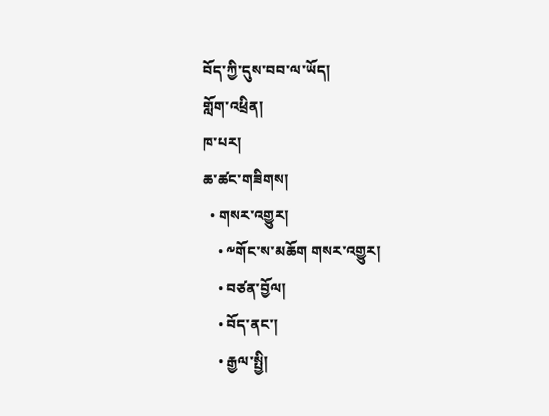བོད་ཀྱི་དུས་བབ་ལ་ཡོད།
གློག་འཕྲིན།
ཁ་པར།
ཆ་ཚང་གཟིགས།
  • གསར་འགྱུར།
    • ༸གོང་ས་མཆོག གསར་འགྱུར།
    • བཙན་བྱོལ།
    • བོད་ནང་།
    • རྒྱལ་སྤྱི།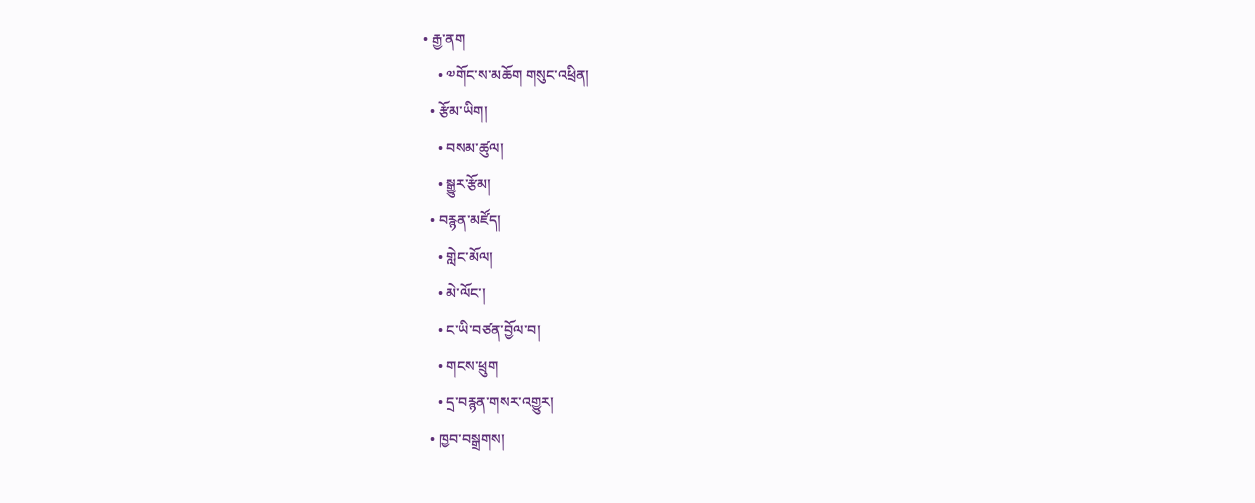• རྒྱ་ནག
    • ༧གོང་ས་མཆོག གསུང་འཕྲིན།
  • རྩོམ་ཡིག།
    • བསམ་ཚུལ།
    • སྒྱུར་རྩོམ།
  • བརྙན་མཛོད།
    • གླེང་མོལ།
    • མེ་ལོང་།
    • ང་ཡི་བཙན་བྱོལ་བ།
    • གངས་ཕྲུག
    • དྲ་བརྙན་གསར་འགྱུར།
  • ཁྱབ་བསྒྲགས།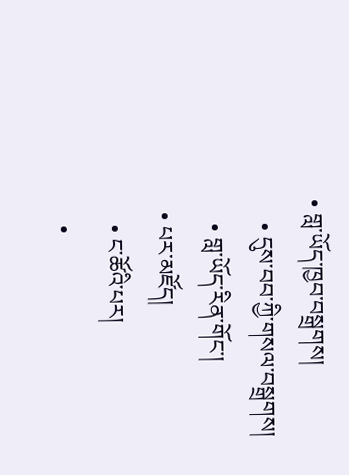• གླ་ཡོད་ཁྱབ་བསྒྲགས།
    • དུས་བབ་ཀྱི་གསལ་བསྒྲགས།
    • གླ་ཡོད་རིན་གོང་།
  • པར་མཛོད།
    • ང་ཚོའི་པར།
    •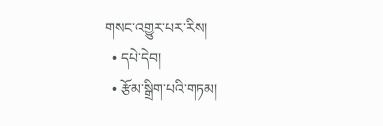གསང་འགྱུར་པར་རིས།
  • དཔེ་དེབ།
  • རྩོམ་སྒྲིག་པའི་གཏམ།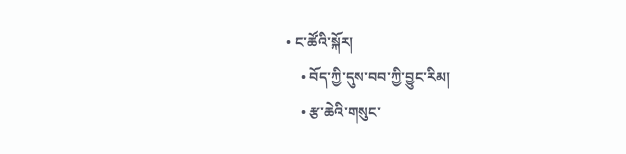• ང་ཚོའི་སྐོར།
    • བོད་ཀྱི་དུས་བབ་ཀྱི་བྱུང་རིམ།
    • རྩ་ཆེའི་གསུང་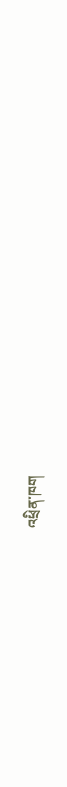འཕྲིན་ཁག